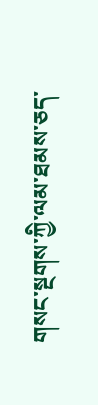གསང་སྔགས་ཀྱི་ལམ་ཐམས་ཅད་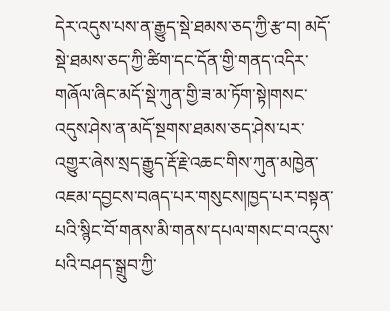དེར་འདུས་པས་ན་རྒྱུད་སྡེ་ཐམས་ཅད་ཀྱི་རྩ་བ། མདོ་སྡེ་ཐམས་ཅད་ཀྱི་ཚིག་དང་དོན་གྱི་གནད་འདིར་གཞོལ་ཞིང་མདོ་སྡེ་ཀུན་གྱི་ཟ་མ་ཏོག་སྟེ།གསང་འདུས་ཤེས་ན་མདོ་སྔགས་ཐམས་ཅད་ཤེས་པར་འགྱུར་ཞེས་སྲད་རྒྱུད་རྡོ་རྗེ་འཆང་གིས་ཀུན་མཁྱེན་འཇམ་དབྱངས་བཞད་པར་གསུངས།ཁྱད་པར་བསྟན་པའི་སྙིང་བོ་གནས་མི་གནས་དཔལ་གསང་བ་འདུས་པའི་བཤད་སྒྲུབ་ཀྱི་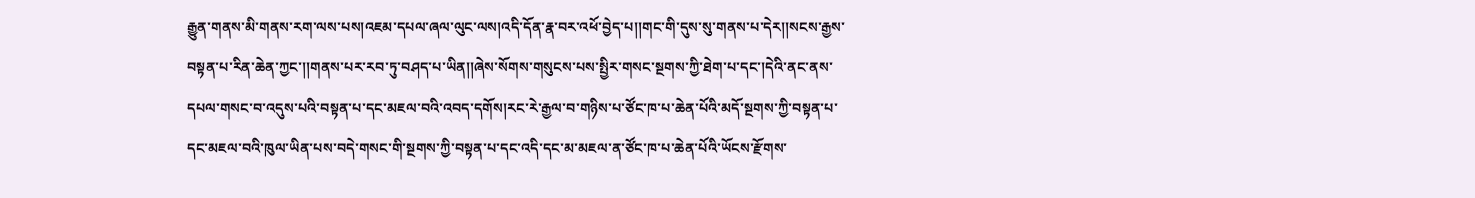རྒྱུན་གནས་མི་གནས་རག་ལས་པས།འཇམ་དཔལ་ཞལ་ལུང་ལས།འདི་དོན་རྣ་བར་འཕོ་བྱེད་པ།།གང་གི་དུས་སུ་གནས་པ་དེར།།སངས་རྒྱས་བསྟན་པ་རིན་ཆེན་ཀྱང་།།གནས་པར་རབ་ཏུ་བཤད་པ་ཡིན།།ཞེས་སོགས་གསུངས་པས་སྤྱིར་གསང་སྔགས་ཀྱི་ཐེག་པ་དང་།དེའི་ནང་ནས་དཔལ་གསང་བ་འདུས་པའི་བསྟན་པ་དང་མཇལ་བའི་འབད་དགོས།རང་རེ་རྒྱལ་བ་གཉིས་པ་ཙོང་ཁ་པ་ཆེན་པོའི་མདོ་སྔགས་ཀྱི་བསྟན་པ་དང་མཇལ་བའི་ཁུལ་ཡིན་པས་བདེ་གསང་གི་སྔགས་ཀྱི་བསྟན་པ་དང་འདི་དང་མ་མཇལ་ན་ཙོང་ཁ་པ་ཆེན་པོའི་ཡོངས་རྫོགས་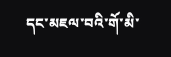དང་མཇལ་བའི་གོ་མི་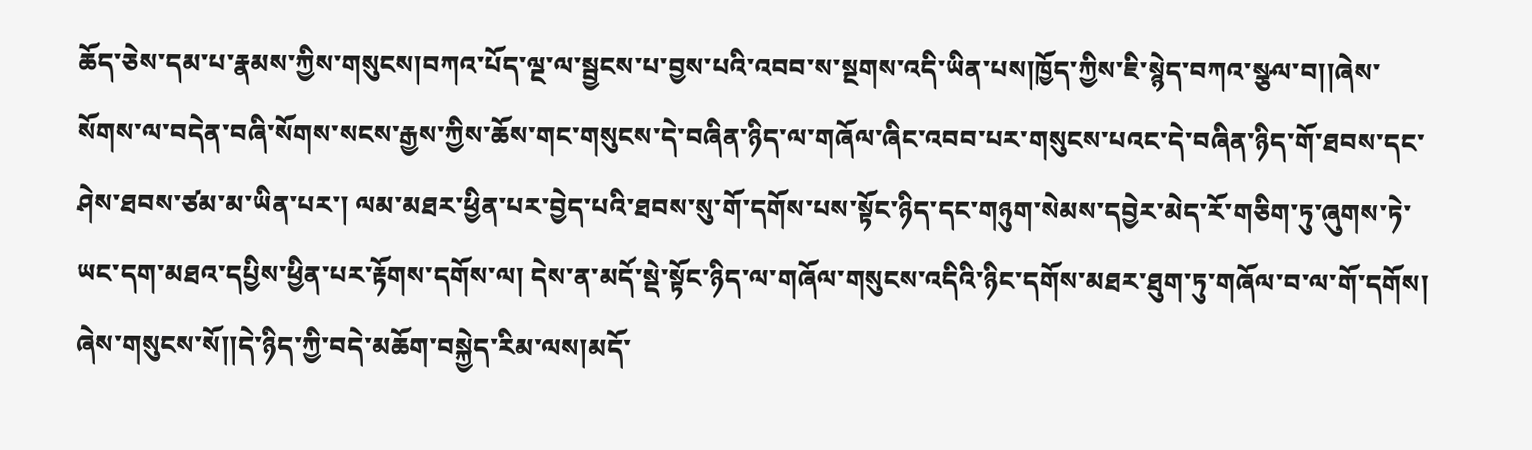ཆོད་ཅེས་དམ་པ་རྣམས་ཀྱིས་གསུངས།བཀའ་པོད་ལྔ་ལ་སྦྱངས་པ་བྱས་པའི་འབབ་ས་སྔགས་འདི་ཡིན་པས།ཁྱོད་ཀྱིས་ཇི་སྙེད་བཀའ་སྩལ་བ།།ཞེས་སོགས་ལ་བདེན་བཞི་སོགས་སངས་རྒྱས་ཀྱིས་ཆོས་གང་གསུངས་དེ་བཞིན་ཉིད་ལ་གཞོལ་ཞིང་འབབ་པར་གསུངས་པའང་དེ་བཞིན་ཉིད་གོ་ཐབས་དང་ཤེས་ཐབས་ཙམ་མ་ཡིན་པར་། ལམ་མཐར་ཕྱིན་པར་བྱེད་པའི་ཐབས་སུ་གོ་དགོས་པས་སྟོང་ཉིད་དང་གཉུག་སེམས་དབྱེར་མེད་རོ་གཅིག་ཏུ་ཞུགས་ཏེ་ཡང་དག་མཐའ་དཔྱིས་ཕྱིན་པར་རྟོགས་དགོས་ལ། དེས་ན་མདོ་སྡེ་སྟོང་ཉིད་ལ་གཞོལ་གསུངས་འདིའི་ཉིང་དགོས་མཐར་ཐུག་ཏུ་གཞོལ་བ་ལ་གོ་དགོས། ཞེས་གསུངས་སོ།།དེ་ཉིད་ཀྱི་བདེ་མཆོག་བསྐྱེད་རིམ་ལས།མདོ་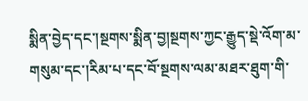སྨིན་བྱེད་དང་།སྔགས་སྨིན་བྱ།སྔགས་ཀྱང་རྒྱུད་སྡེ་འོག་མ་གསུམ་དང་།རིམ་པ་དང་བོ་སྔགས་ལམ་མཐར་ཐུག་གི་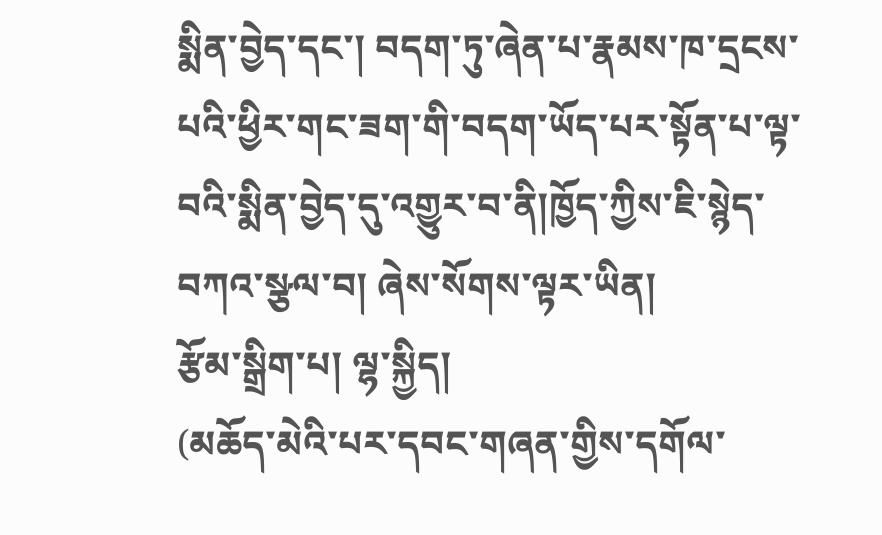སྨིན་བྱེད་དང་། བདག་ཏུ་ཞེན་པ་རྣམས་ཁ་དྲངས་པའི་ཕྱིར་གང་ཟག་གི་བདག་ཡོད་པར་སྟོན་པ་ལྟ་བའི་སྨིན་བྱེད་དུ་འགྱུར་བ་ནི།ཁྱོད་ཀྱིས་ཇི་སྙེད་བཀའ་སྩལ་བ། ཞེས་སོགས་ལྟར་ཡིན།
རྩོམ་སྒྲིག་པ། ལྷ་སྐྱིད།
(མཆོད་མེའི་པར་དབང་གཞན་གྱིས་དགོལ་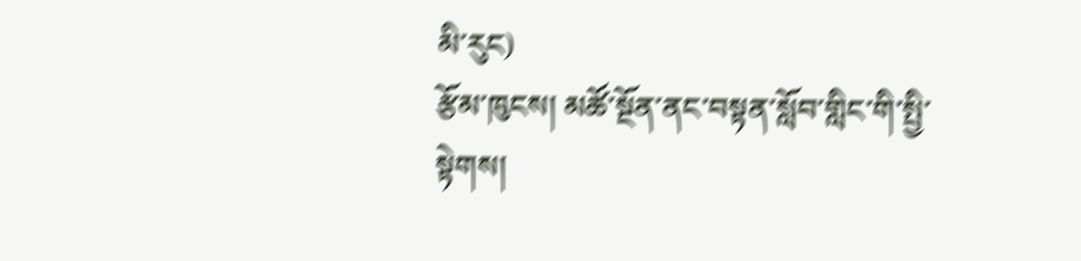མི་རུང)
རྩོམ་ཁུངས། མཚོ་སྔོན་ནང་བསྟན་སློབ་གླིང་གི་སྤྱི་སྟེགས།